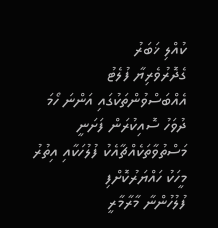ކުއްލި ޚަބަރު
ގެދޮރުވެރިޔާ ފުލެޓު އެއްބަސްވުންތަކުގައި އަންނަ ހޯމަ ދުވަހު ސޮއިކުރަން ފަށަނީ
މަސްތުވާތަކެއްޗާއެކު ފުލުހަކާއި އިތުރު މީހަކު ހައްޔަރުކޮށްފި
ފުލުހުންނާ މާރާމާރީ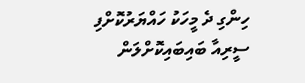ހިންގި ދެ މީހަކު ހައްޔަރުކޮށްފި
ސީރިއާ ބައިބައިކޮށްލަން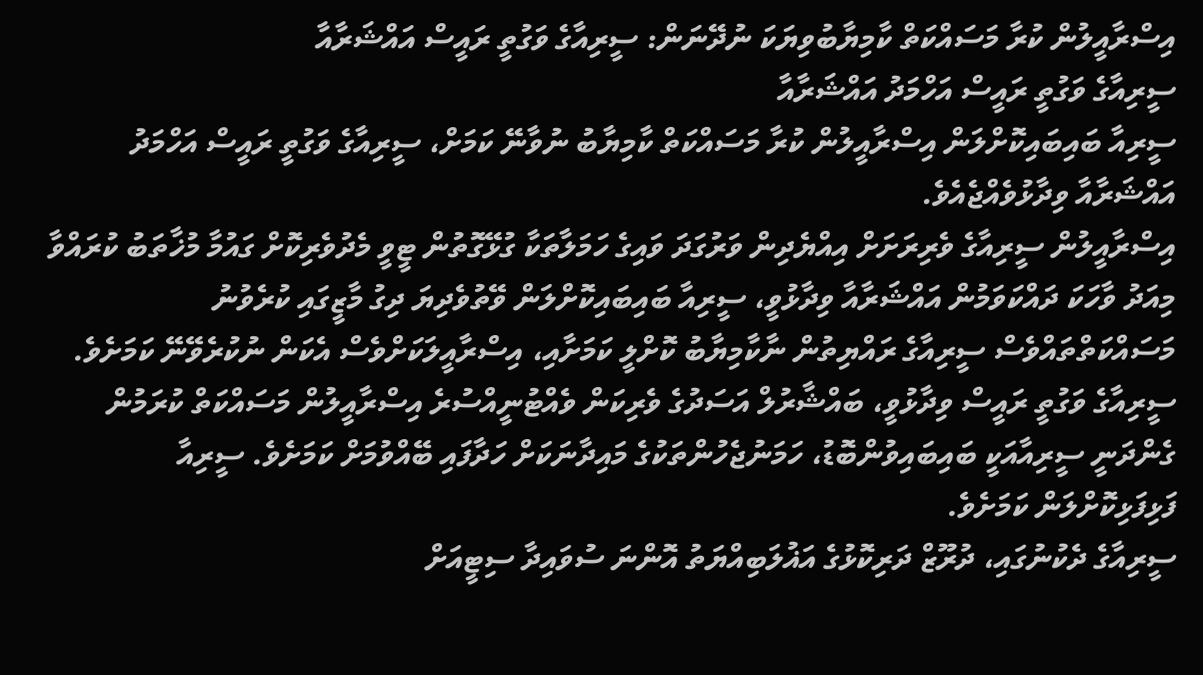އިސްރާއީލުން ކުރާ މަސައްކަތް ކާމިޔާބުވިޔަކަ ނުދޭނަން: ސީރިއާގެ ވަގުތީ ރައީސް އައްޝަރާއާ
ސީރިއާގެ ވަގުތީ ރައީސް އަހްމަދު އައްޝަރާއާ
ސީރިއާ ބައިބައިކޮށްލަން އިސްރާއީލުން ކުރާ މަސައްކަތް ކާމިޔާބު ނުވާނޭ ކަމަށް، ސީރިއާގެ ވަގުތީ ރައީސް އަހްމަދު އައްޝަރާއާ ވިދާޅުވެއްޖެއެވެ.
އިސްރާއީލުން ސީރިއާގެ ވެރިރަށަށް އިއްޔެދިން ވަރުގަދަ ވައިގެ ހަމަލާތަކާ ގުޅޭގޮތުން ޓީވީ މެދުވެރިކޮށް ގައުމާ މުޚާތަބު ކުރައްވާ މިއަދު ވާހަކަ ދައްކަވަމުން އައްޝަރާއާ ވިދާޅުވީ، ސީރިއާ ބައިބައިކޮށްލަން ވޭތުވެދިޔަ ދިގު މާޒީގައި ކުރެވުނު މަސައްކަތްތައްވެސް ސީރިއާގެ ރައްޔިތުން ނާކާމިޔާބު ކޮށްލީ ކަމަށާއި، އިސްރާއީލަކަށްވެސް އެކަން ނުކުރެވޭނޭ ކަމަށެވެ.
ސީރިއާގެ ވަގުތީ ރައީސް ވިދާޅުވީ، ބައްޝާރުލް އަސަދުގެ ވެރިކަން ވެއްޓުނީއްސުރެ އިސްރާއީލުން މަސައްކަތް ކުރަމުން ގެންދަނީ ސީރިއާއަކީ ބައިބައިވުންބޮޑު، ހަމަނުޖެހުންތަކުގެ މައިދާނަކަށް ހަދާފައި ބޭއްވުމަށް ކަމަށެވެ. ސީރިއާ ފަޅިފަޅިކޮށްލަން ކަމަށެވެ.
ސީރިއާގެ ދެކުނުގައި، ދުރޫޒް ދަރިކޮޅުގެ އަޣުލަބިއްޔަތު އޮންނަ ސުވައިދާ ސިޓީއަށް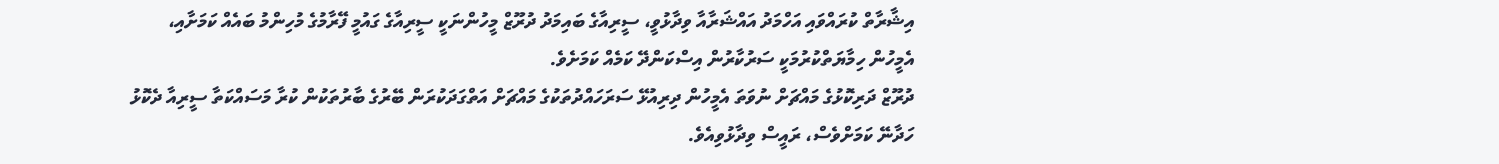އިޝާރާތް ކުރައްވައި އަހްމަދު އައްޝަރާއާ ވިދާޅުވީ، ސީރިއާގެ ބައިމަދު ދުރޫޒް މީހުންނަކީ ސީރިއާގެ ގައުމީ ފޭރާމުގެ މުހިންމު ބައެއް ކަމަށާއި، އެމީހުން ހިމާޔަތްކުރުމަކީ ސަރުކާރުން އިސްކަންދޭ ކަމެއް ކަމަށެވެ.
ދުރޫޒް ދަރިކޮޅުގެ މައްޗަށް ނުވަތަ އެމީހުން ދިރިއުޅޭ ސަރަހައްދުތަކުގެ މައްޗަށް އަތްގަދަކުރަން ބޭރުގެ ބާރުތަކުން ކުރާ މަސައްކަތާ ސީރިއާ ދެކޮޅު ހަދާނޭ ކަމަށްވެސް، ރައީސް ވިދާޅުވިއެވެ.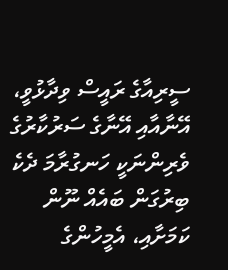ސީރިއާގެ ރައީސް ވިދާޅުވީ، އޭނާއާއި އޭނާގެ ސަރުކާރުގެ ވެރިންނަކީ ހަނގުރާމަ ދެކެ ބިރުގަން ބައެއް ނޫން ކަމަށާއި، އެމީހުންގެ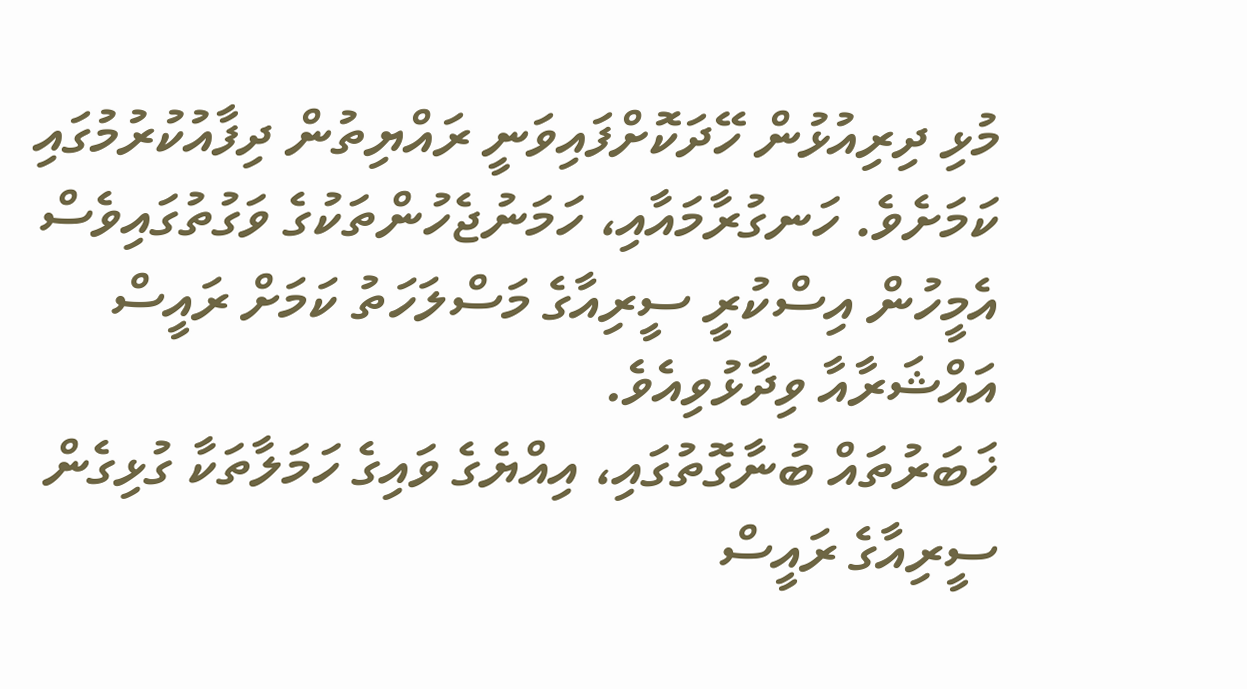މުޅި ދިރިއުޅުން ހޭދަކޮށްފައިވަނީ ރައްޔިތުން ދިފާއުކުރުމުގައި ކަމަށެވެ. ހަނގުރާމައާއި، ހަމަނުޖެހުންތަކުގެ ވަގުތުގައިވެސް އެމީހުން އިސްކުރީ ސީރިއާގެ މަސްލަހަތު ކަމަށް ރައީސް އައްޝަރާއާ ވިދާޅުވިއެވެ.
ޚަބަރުތައް ބުނާގޮތުގައި، އިއްޔެގެ ވައިގެ ހަމަލާތަކާ ގުޅިގެން ސީރިއާގެ ރައީސް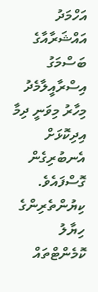އަހްމަދު އައްޝަރާއާގެ ބަސްމަގު އިސްރާއީލާމެދު މިހާރު މިވަނީ ދިމާ އިދިކޮޅަށް އެނބުރިގެން ގޮސްފައެވެ.
ކިޔުންތެރިންގެ ހިޔާލު
ކޮމެންޓްތައް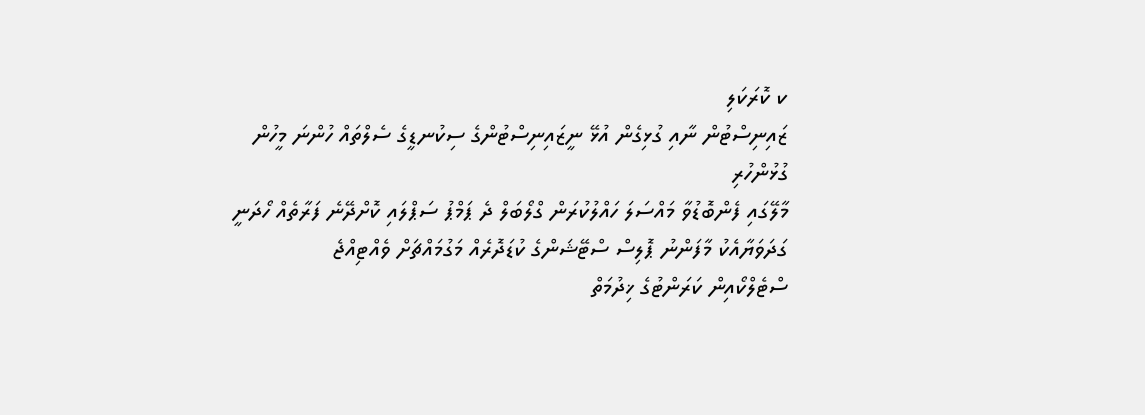ކ ކޮރަކަލި
ޒައިނިސްޓުން ނާއި ގުޅިގެން އުޅޭ ނީޒައިނިސްޓުންގެ ސިކުނޑީގެ ސެލްތައް ހުންނަ މީހުން
ގުޅުންހުރި
މާލޭގައި ފެންބޮޑުވާ މައްސަލަ ހައްލުކުރަން ގްލޯބަލް ދެ ޕަމްޕު ސަޕްލައި ކޮށްދޭނެ ފަރާތެއް ހޯދަނީ
ގަދަވަޔާއެކު މާފަންނު ޕޮލިސް ސްޓޭޝަންގެ ކުޑަދޮރެއް މަގުމައްޗަށް ވެއްޓިއްޖެ
ސްޓެލްކޯއިން ކަރަންޓުގެ ޚިދުމަތް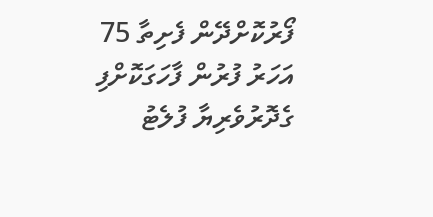ފޯރުކޮށްދޭން ފެށިތާ 75 އަހަރު ފުރުން ފާހަގަކޮށްފި
ގެދޮރުވެރިޔާ ފުލެޓު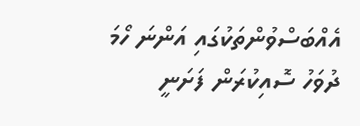އެއްބަސްވުންތަކުގައި އަންނަ ހޯމަ ދުވަހު ސޮއިކުރަން ފަށަނީ